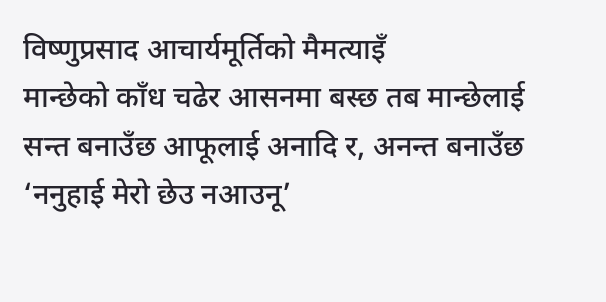विष्णुप्रसाद आचार्यमूर्तिको मैमत्याइँ
मान्छेको काँध चढेर आसनमा बस्छ तब मान्छेलाई सन्त बनाउँछ आफूलाई अनादि र, अनन्त बनाउँछ ‘ननुहाई मेरो छेउ नआउनू’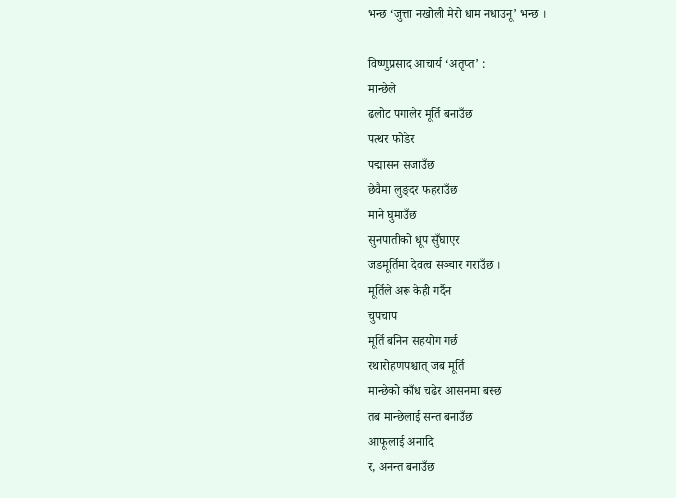भन्छ ‘जुत्ता नखोली मेरो धाम नधाउनू’ भन्छ ।

विष्णुप्रसाद आचार्य ‘अतृप्त’ :
मान्छेले
ढलोट पगालेर मूर्ति बनाउँछ
पत्थर फोडेर
पद्मासन सजाउँछ
छेवैमा लुङ्दर फहराउँछ
माने घुमाउँछ
सुनपातीको धूप सुँघाएर
जडमूर्तिमा देवत्व सञ्चार गराउँछ ।
मूर्तिले अरू केही गर्दैन
चुपचाप
मूर्ति बनिन सहयोग गर्छ
रथारोहणपश्चात् जब मूर्ति
मान्छेको काँध चढेर आसनमा बस्छ
तब मान्छेलाई सन्त बनाउँछ
आफूलाई अनादि
र, अनन्त बनाउँछ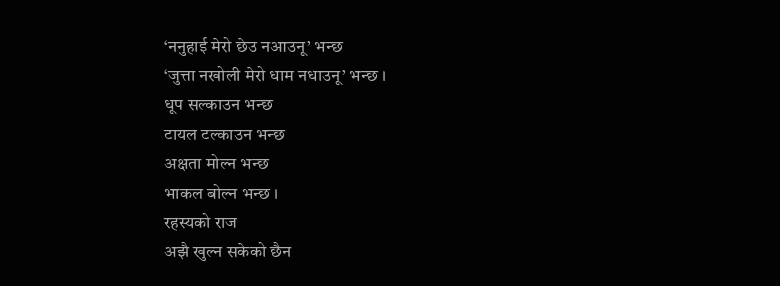‘ननुहाई मेरो छेउ नआउनू’ भन्छ
‘जुत्ता नखोली मेरो धाम नधाउनू’ भन्छ ।
धूप सल्काउन भन्छ
टायल टल्काउन भन्छ
अक्षता मोल्न भन्छ
भाकल बोल्न भन्छ ।
रहस्यको राज
अझै खुल्न सकेको छैन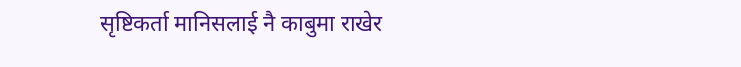सृष्टिकर्ता मानिसलाई नै काबुमा राखेर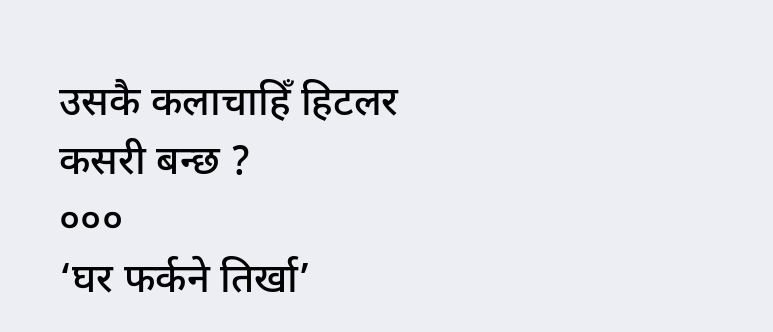उसकै कलाचाहिँ हिटलर कसरी बन्छ ?
०००
‘घर फर्कने तिर्खा’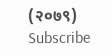(२०७९)
Subscribe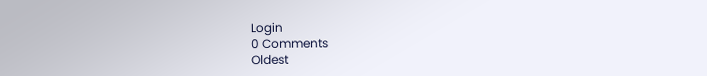Login
0 Comments
Oldest